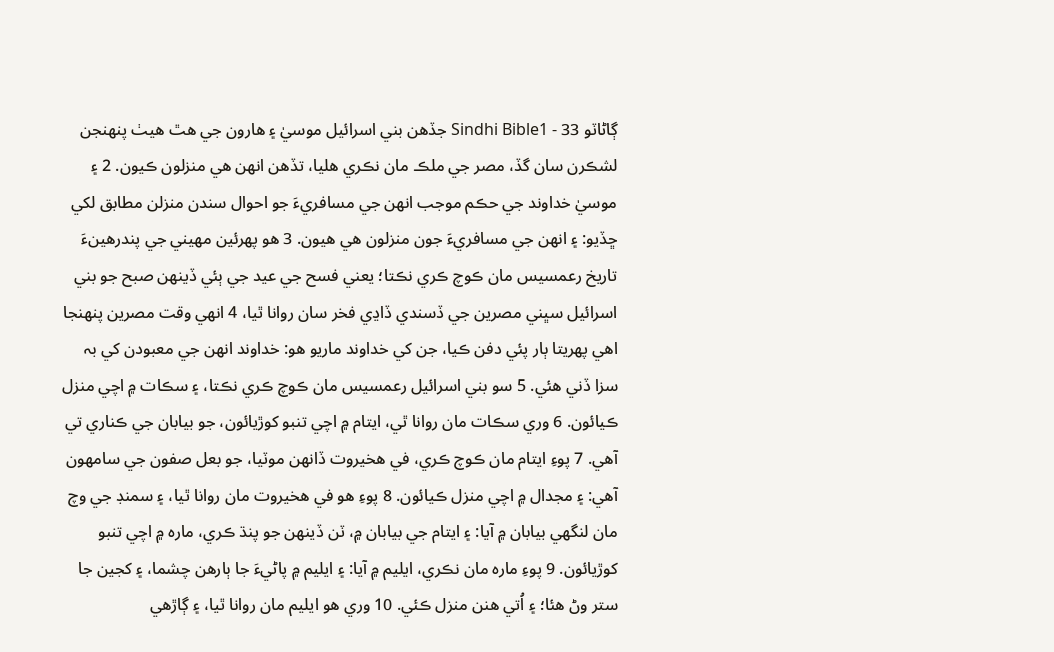ڳاڻاٽو 33 - Sindhi Bible1 جڏهن بني اسرائيل موسيٰ ۽ هارون جي هٿ هيٺ پنهنجن لشڪرن سان گڏ، مصر جي ملڪ مان نڪري هليا، تڏهن انهن هي منزلون ڪيون. 2 ۽ موسيٰ خداوند جي حڪم موجب انهن جي مسافريءَ جو احوال سندن منزلن مطابق لکي ڇڏيو: ۽ انهن جي مسافريءَ جون منزلون هي هيون. 3 هو پهرئين مهيني جي پندرهينءَ تاريخ رعمسيس مان ڪوچ ڪري نڪتا؛ يعني فسح جي عيد جي ٻئي ڏينهن صبح جو بني اسرائيل سڀني مصرين جي ڏسندي ڏاڍي فخر سان روانا ٿيا، 4 انهي وقت مصرين پنهنجا اهي پهريتا ٻار پئي دفن ڪيا، جن کي خداوند ماريو هو: خداوند انهن جي معبودن کي بہ سزا ڏني هئي. 5 سو بني اسرائيل رعمسيس مان ڪوچ ڪري نڪتا، ۽ سڪات ۾ اچي منزل ڪيائون. 6 وري سڪات مان روانا ٿي، ايتام ۾ اچي تنبو کوڙيائون، جو بيابان جي ڪناري تي آهي. 7 پوءِ ايتام مان ڪوچ ڪري، في هخيروت ڏانهن موٽيا، جو بعل صفون جي سامهون آهي: ۽ مجدال ۾ اچي منزل ڪيائون. 8 پوءِ هو في هخيروت مان روانا ٿيا، ۽ سمنڊ جي وچ مان لنگهي بيابان ۾ آيا: ۽ ايتام جي بيابان ۾، ٽن ڏينهن جو پنڌ ڪري، مارہ ۾ اچي تنبو کوڙيائون. 9 پوءِ مارہ مان نڪري، ايليم ۾ آيا: ۽ ايليم ۾ پاڻيءَ جا ٻارهن چشما، ۽ کجين جا ستر وڻ هئا؛ ۽ اُتي هنن منزل ڪئي. 10 وري هو ايليم مان روانا ٿيا، ۽ ڳاڙهي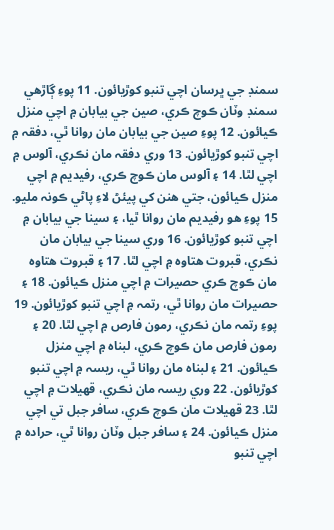سمنڊ جي ڀرسان اچي تنبو کوڙيائون. 11 پوءِ ڳاڙهي سمنڊ وٽان ڪوچ ڪري، صين جي بيابان ۾ اچي منزل ڪيائون. 12 پوءِ صين جي بيابان مان روانا ٿي، دفقہ ۾ اچي تنبو کوڙيائون. 13 وري دفقہ مان نڪري، آلوس ۾ اچي لٿا. 14 ۽ آلوس مان ڪوچ ڪري، رفيديم ۾ اچي منزل ڪيائون، جتي هنن کي پيئڻ لاءِ پاڻي ڪونہ مليو. 15 پوءِ هو رفيديم مان روانا ٿيا، ۽ سينا جي بيابان ۾ اچي تنبو کوڙيائون. 16 وري سينا جي بيابان مان نڪري، قبروت هتاوہ ۾ اچي لٿا. 17 ۽ قبروت هتاوہ مان ڪوچ ڪري حصيرات ۾ اچي منزل ڪيائون. 18 ۽ حصيرات مان روانا ٿي، رتمہ ۾ اچي تنبو کوڙيائون. 19 پوءِ رتمہ مان نڪري، رمون فارص ۾ اچي لٿا. 20 ۽ رمون فارص مان ڪوچ ڪري، لبناہ ۾ اچي منزل ڪيائون. 21 ۽ لبناہ مان روانا ٿي، ريسہ ۾ اچي تنبو کوڙيائون. 22 وري ريسہ مان نڪري، قهيلات ۾ اچي لٿا. 23 قهيلات مان ڪوچ ڪري، سافر جبل تي اچي منزل ڪيائون. 24 ۽ سافر جبل وٽان روانا ٿي، حرادہ ۾ اچي تنبو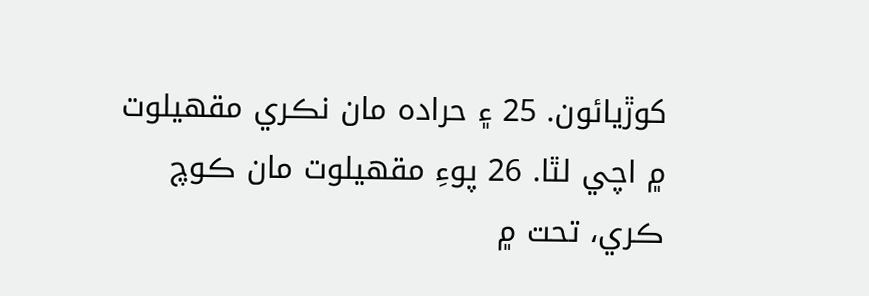کوڙيائون. 25 ۽ حرادہ مان نڪري مقهيلوت ۾ اچي لٿا. 26 پوءِ مقهيلوت مان ڪوچ ڪري، تحت ۾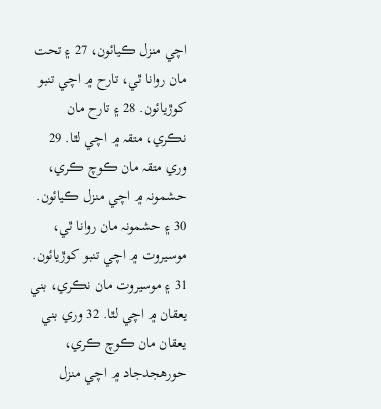اچي منزل ڪيائون، 27 ۽ تحت مان روانا ٿي، تارح ۾ اچي تنبو کوڙيائون. 28 ۽ تارح مان نڪري، متقہ ۾ اچي لٿا. 29 وري متقہ مان ڪوچ ڪري، حشمونہ ۾ اچي منزل ڪيائون. 30 ۽ حشمونہ مان روانا ٿي، موسيروت ۾ اچي تنبو کوڙيائون. 31 ۽ موسيروت مان نڪري، بني يعقان ۾ اچي لٿا. 32 وري بني يعقان مان ڪوچ ڪري، حورهجدجاد ۾ اچي منزل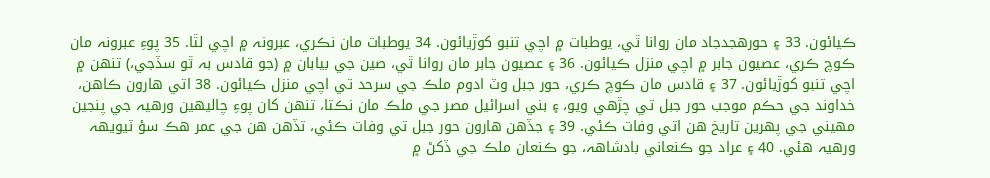ڪيائون. 33 ۽ حورهجدجاد مان روانا ٿي، يوطبات ۾ اچي تنبو کوڙيائون. 34 يوطبات مان نڪري، عبرونہ ۾ اچي لٿا. 35 پوءِ عبرونہ مان ڪوچ ڪري، عصيون جابر ۾ اچي منزل ڪيائون. 36 ۽ عصيون جابر مان روانا ٿي، صين جي بيابان ۾ (جو قادس بہ ٿو سڏجي،) تنهن ۾ اچي تنبو کوڙيائون. 37 ۽ قادس مان ڪوچ ڪري، حور جبل وٽ ادوم ملڪ جي سرحد تي اچي منزل ڪيائون. 38 اتي هارون ڪاهن، خداوند جي حڪم موجب حور جبل تي چڙهي ويو، ۽ بني اسرائيل مصر جي ملڪ مان نڪتا، تنهن کان پوءِ چاليهين ورهيہ جي پنجين مهيني جي پهرين تاريخ هن اتي وفات ڪئي. 39 ۽ جڏهن هارون حور جبل تي وفات ڪئي، تڏهن هن جي عمر هڪ سؤ ٽيويهہ ورهيہ هئي. 40 ۽ عراد جو ڪنعاني بادشاهہ، جو ڪنعان ملڪ جي ڏکڻ ۾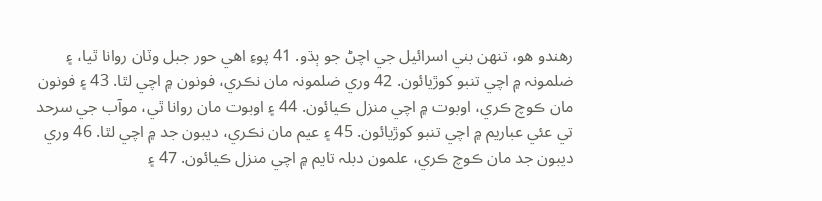رهندو هو، تنهن بني اسرائيل جي اچڻ جو ٻڌو. 41 پوءِ اهي حور جبل وٽان روانا ٿيا، ۽ ضلمونہ ۾ اچي تنبو کوڙيائون. 42 وري ضلمونہ مان نڪري، فونون ۾ اچي لٿا. 43 ۽ فونون مان ڪوچ ڪري، اوبوت ۾ اچي منزل ڪيائون. 44 ۽ اوبوت مان روانا ٿي، موآب جي سرحد تي عئي عباريم ۾ اچي تنبو کوڙيائون. 45 ۽ عيم مان نڪري، ديبون جد ۾ اچي لٿا. 46 وري ديبون جد مان ڪوچ ڪري، علمون دبلہ تايم ۾ اچي منزل ڪيائون. 47 ۽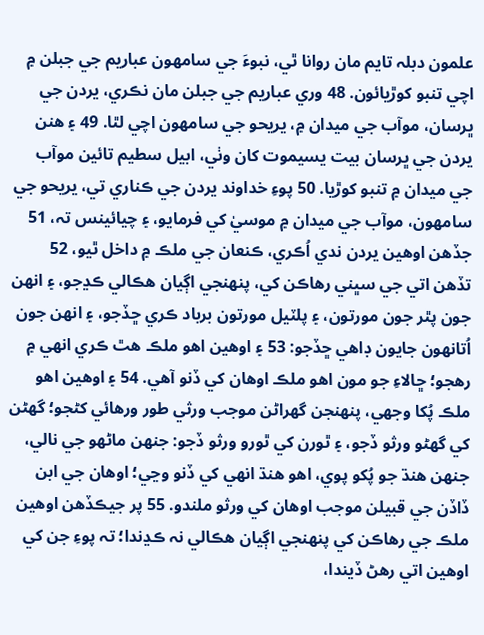علمون دبلہ تايم مان روانا ٿي، نبوءَ جي سامهون عباريم جي جبلن ۾ اچي تنبو کوڙيائون. 48 وري عباريم جي جبلن مان نڪري، يردن جي ڀرسان، موآب جي ميدان ۾، يريحو جي سامهون اچي لٿا. 49 ۽ هنن يردن جي ڀرسان بيت يسيموت کان وٺي، ابيل سطيم تائين موآب جي ميدان ۾ تنبو کوڙيا. 50 پوءِ خداوند يردن جي ڪناري تي، يريحو جي سامهون، موآب جي ميدان ۾ موسيٰ کي فرمايو، ۽ چيائينس تہ، 51 جڏهن اوهين يردن ندي اُڪري، ڪنعان جي ملڪ ۾ داخل ٿيو، 52 تڏهن اتي جي سڀني رهاڪن کي، پنهنجي اڳيان هڪالي ڪڍجو، ۽ انهن جون پٿر جون مورتون، ۽ پلٽيل مورتون برباد ڪري ڇڏجو، ۽ انهن جون اُتانهون جايون ڊاهي ڇڏجو: 53 ۽ اوهين اهو ملڪ هٿ ڪري انهي ۾ رهجو؛ ڇالاءِ جو مون اهو ملڪ اوهان کي ڏنو آهي. 54 ۽ اوهين اهو ملڪ پُکا وجهي، پنهنجن گهراڻن موجب ورثي طور ورهائي کڻجو؛ گهڻن کي گهڻو ورثو ڏجو، ۽ ٿورن کي ٿورو ورثو ڏجو: جنهن ماڻهو جي نالي، جنهن هنڌ جو پُکو پوي، اهو هنڌ انهي کي ڏنو وڃي؛ اوهان جي ابن ڏاڏن جي قبيلن موجب اوهان کي ورثو ملندو. 55 پر جيڪڏهن اوهين ملڪ جي رهاڪن کي پنهنجي اڳيان هڪالي نہ ڪڍندا؛ تہ پوءِ جن کي اوهين اتي رهڻ ڏيندا،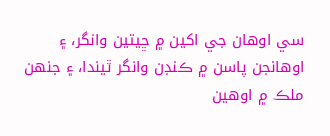سي اوهان جي اکين ۾ ڇيتين وانگر، ۽ اوهانجن پاسن ۾ ڪنڊن وانگر ٿيندا، ۽ جنهن ملڪ ۾ اوهين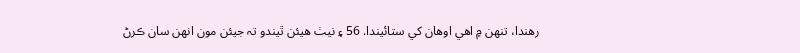رهندا، تنهن ۾ اهي اوهان کي ستائيندا. 56 ۽ نيٺ هيئن ٿيندو تہ جيئن مون انهن سان ڪرڻ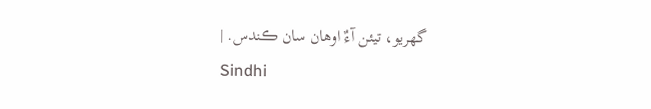گهريو، تيئن آءٌ اوهان سان ڪندس. |
Sindhi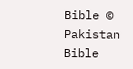Bible © Pakistan Bible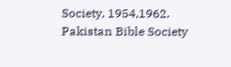Society, 1954,1962.
Pakistan Bible Society